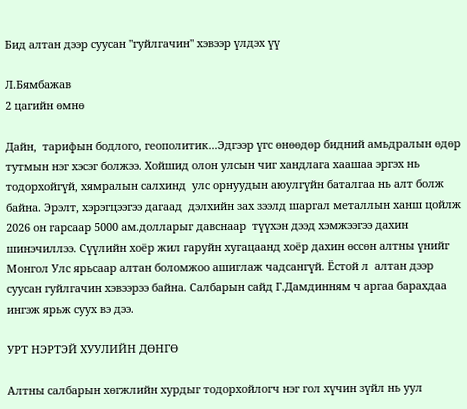Бид алтан дээр суусан "гуйлгачин" хэвээр үлдэх үү

Л.Бямбажав
2 цагийн өмнө

Дайн,  тарифын бодлого, геополитик...Эдгээр үгс өнөөдөр бидний амьдралын өдөр тутмын нэг хэсэг болжээ. Хойшид олон улсын чиг хандлага хаашаа эргэх нь тодорхойгүй, хямралын салхинд  улс орнуудын аюулгүйн баталгаа нь алт болж байна. Эрэлт, хэрэгцээгээ дагаад  дэлхийн зах зээлд шаргал металлын ханш цойлж 2026 он гарсаар 5000 ам.долларыг давснаар  түүхэн дээд хэмжээгээ дахин шинэчиллээ. Сүүлийн хоёр жил гаруйн хугацаанд хоёр дахин өссөн алтны үнийг  Монгол Улс ярьсаар алтан боломжоо ашиглаж чадсангүй. Ёстой л  алтан дээр суусан гуйлгачин хэвээрээ байна. Салбарын сайд Г.Дамдинням ч аргаа барахдаа  ингэж ярьж суух вэ дээ.

УРТ НЭРТЭЙ ХУУЛИЙН ДӨНГӨ

Алтны салбарын хөгжлийн хурдыг тодорхойлогч нэг гол хүчин зүйл нь уул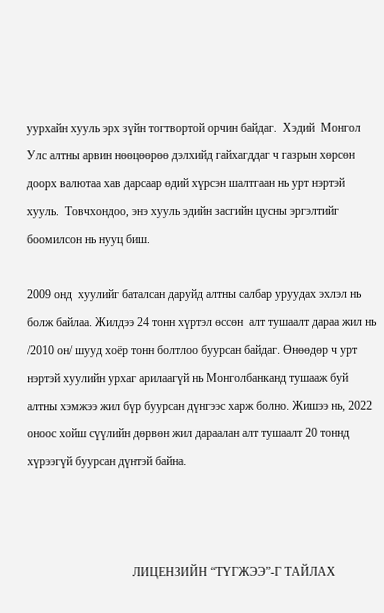уурхайн хууль эрх зүйн тогтвортой орчин байдаг.  Хэдий  Монгол Улс алтны арвин нөөцөөрөө дэлхийд гайхагддаг ч газрын хөрсөн доорх валютаа хав дарсаар өдий хүрсэн шалтгаан нь урт нэртэй хууль.  Товчхондоо, энэ хууль эдийн засгийн цусны эргэлтийг боомилсон нь нууц биш.

2009 онд  хуулийг баталсан даруйд алтны салбар уруудах эхлэл нь болж байлаа. Жилдээ 24 тонн хүртэл өссөн  алт тушаалт дараа жил нь /2010 он/ шууд хоёр тонн болтлоо буурсан байдаг. Өнөөдөр ч урт нэртэй хуулийн урхаг арилаагүй нь Монголбанканд тушааж буй алтны хэмжээ жил бүр буурсан дүнгээс харж болно. Жишээ нь, 2022 оноос хойш сүүлийн дөрвөн жил дараалан алт тушаалт 20 тоннд хүрээгүй буурсан дүнтэй байна.



                                   ЛИЦЕНЗИЙН “ТҮГЖЭЭ”-Г ТАЙЛАХ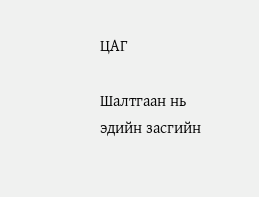ЦАГ

Шалтгаан нь эдийн засгийн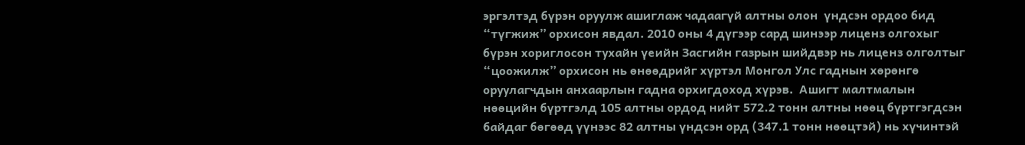эргэлтэд бүрэн оруулж ашиглаж чадаагүй алтны олон  үндсэн ордоо бид “түгжиж” орхисон явдал. 2010 оны 4 дүгээр сард шинээр лиценз олгохыг бүрэн хориглосон тухайн үеийн Засгийн газрын шийдвэр нь лиценз олголтыг “цоожилж” орхисон нь өнөөдрийг хүртэл Монгол Улс гаднын хөрөнгө оруулагчдын анхаарлын гадна орхигдоход хүрэв.  Ашигт малтмалын нөөцийн бүртгэлд 105 алтны ордод нийт 572.2 тонн алтны нөөц бүртгэгдсэн байдаг бөгөөд үүнээс 82 алтны үндсэн орд (347.1 тонн нөөцтэй) нь хүчинтэй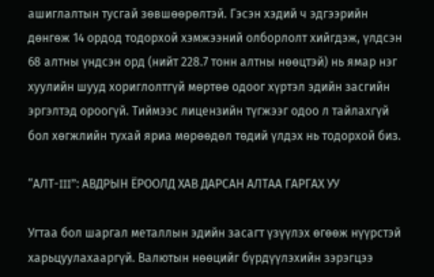ашиглалтын тусгай зөвшөөрөлтэй. Гэсэн хэдий ч эдгээрийн дөнгөж 14 ордод тодорхой хэмжээний олборлолт хийгдэж, үлдсэн 68 алтны үндсэн орд (нийт 228.7 тонн алтны нөөцтэй) нь ямар нэг хуулийн шууд хориглолтгүй мөртөө одоог хүртэл эдийн засгийн эргэлтэд ороогүй. Тиймээс лицензийн түгжээг одоо л тайлахгүй бол хөгжлийн тухай яриа мөрөөдөл төдий үлдэх нь тодорхой биз.

“АЛТ-III”: АВДРЫН ЁРООЛД ХАВ ДАРСАН АЛТАА ГАРГАХ УУ

Угтаа бол шаргал металлын эдийн засагт үзүүлэх өгөөж нүүрстэй харьцуулахааргүй. Валютын нөөцийг бүрдүүлэхийн зэрэгцээ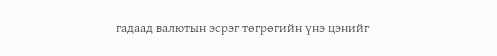гадаад валютын эсрэг төгрөгийн үнэ цэнийг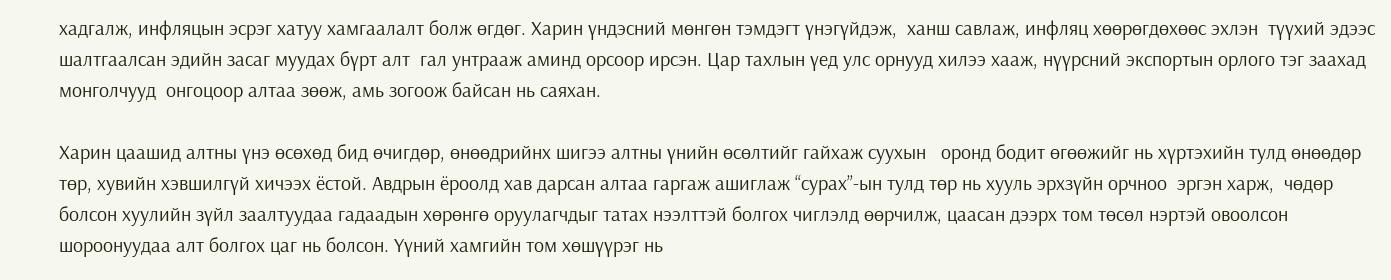хадгалж, инфляцын эсрэг хатуу хамгаалалт болж өгдөг. Харин үндэсний мөнгөн тэмдэгт үнэгүйдэж,  ханш савлаж, инфляц хөөрөгдөхөөс эхлэн  түүхий эдээс шалтгаалсан эдийн засаг муудах бүрт алт  гал унтрааж аминд орсоор ирсэн. Цар тахлын үед улс орнууд хилээ хааж, нүүрсний экспортын орлого тэг заахад монголчууд  онгоцоор алтаа зөөж, амь зогоож байсан нь саяхан.

Харин цаашид алтны үнэ өсөхөд бид өчигдөр, өнөөдрийнх шигээ алтны үнийн өсөлтийг гайхаж суухын   оронд бодит өгөөжийг нь хүртэхийн тулд өнөөдөр  төр, хувийн хэвшилгүй хичээх ёстой. Авдрын ёроолд хав дарсан алтаа гаргаж ашиглаж “сурах”-ын тулд төр нь хууль эрхзүйн орчноо  эргэн харж,  чөдөр болсон хуулийн зүйл заалтуудаа гадаадын хөрөнгө оруулагчдыг татах нээлттэй болгох чиглэлд өөрчилж, цаасан дээрх том төсөл нэртэй овоолсон шороонуудаа алт болгох цаг нь болсон. Үүний хамгийн том хөшүүрэг нь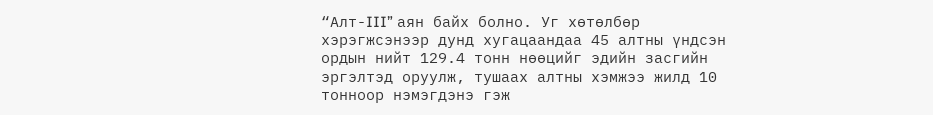“Алт-III” аян байх болно. Уг хөтөлбөр хэрэгжсэнээр дунд хугацаандаа 45 алтны үндсэн ордын нийт 129.4 тонн нөөцийг эдийн засгийн эргэлтэд оруулж, тушаах алтны хэмжээ жилд 10 тонноор нэмэгдэнэ гэж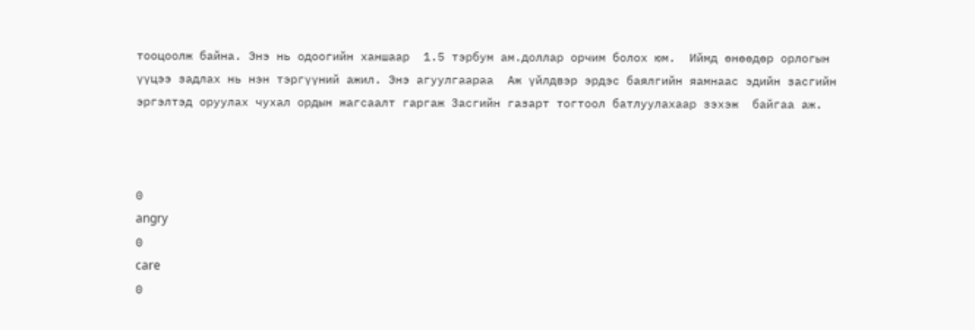тооцоолж байна. Энэ нь одоогийн ханшаар  1.5 тэрбум ам.доллар орчим болох юм.  Иймд өнөөдөр орлогын үүцээ задлах нь нэн тэргүүний ажил. Энэ агуулгаараа  Аж үйлдвэр эрдэс баялгийн яамнаас эдийн засгийн эргэлтэд оруулах чухал ордын жагсаалт гаргаж Засгийн газарт тогтоол батлуулахаар зэхэж  байгаа аж.



0
angry
0
care
0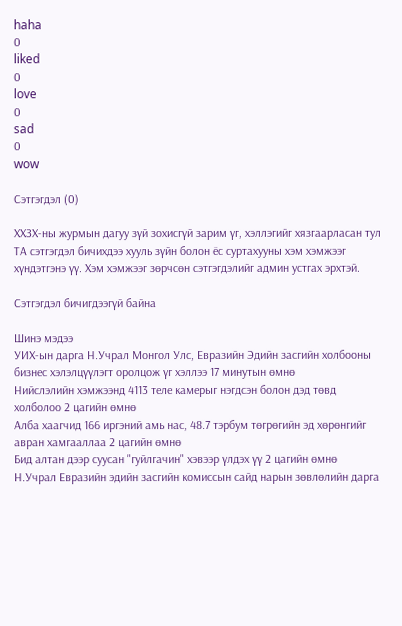haha
0
liked
0
love
0
sad
0
wow

Сэтгэгдэл (0)

ХХЗХ-ны журмын дагуу зүй зохисгүй зарим үг, хэллэгийг хязгаарласан тул ТА сэтгэгдэл бичихдээ хууль зүйн болон ёс суртахууны хэм хэмжээг хүндэтгэнэ үү. Хэм хэмжээг зөрчсөн сэтгэгдэлийг админ устгах эрхтэй.

Сэтгэгдэл бичигдээгүй байна

Шинэ мэдээ
УИХ-ын дарга Н.Учрал Монгол Улс, Евразийн Эдийн засгийн холбооны бизнес хэлэлцүүлэгт оролцож үг хэллээ 17 минутын өмнө
Нийслэлийн хэмжээнд 4113 теле камерыг нэгдсэн болон дэд төвд холболоо 2 цагийн өмнө
Алба хаагчид 166 иргэний амь нас, 48.7 тэрбум төгрөгийн эд хөрөнгийг авран хамгааллаа 2 цагийн өмнө
Бид алтан дээр суусан "гуйлгачин" хэвээр үлдэх үү 2 цагийн өмнө
Н.Учрал Евразийн эдийн засгийн комиссын сайд нарын зөвлөлийн дарга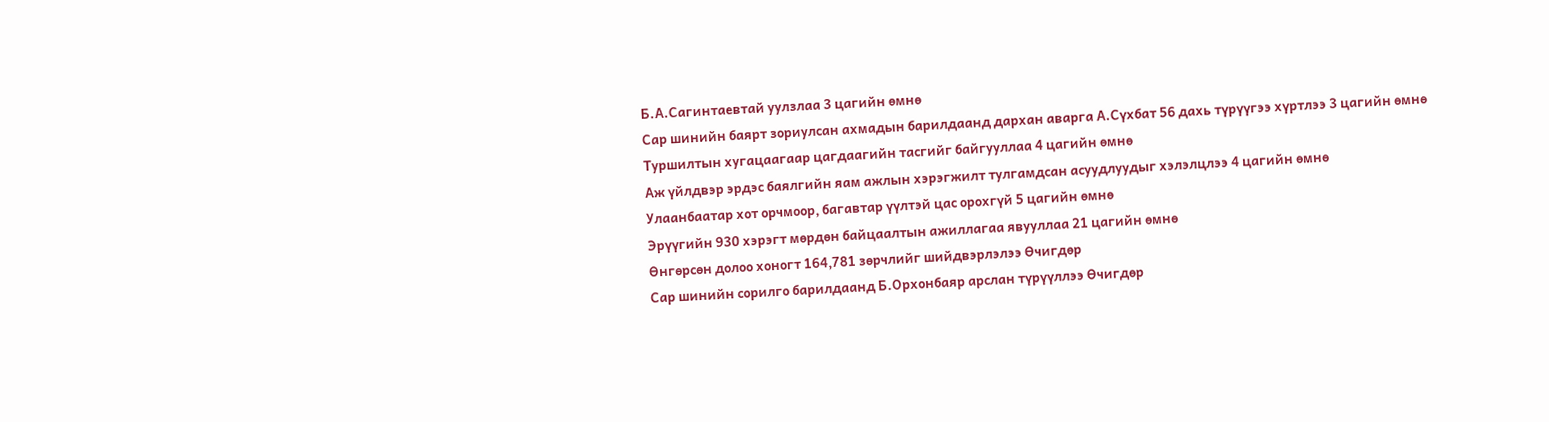Б.А.Сагинтаевтай уулзлаа 3 цагийн өмнө
Сар шинийн баярт зориулсан ахмадын барилдаанд дархан аварга А.Сүхбат 56 дахь түрүүгээ хүртлээ 3 цагийн өмнө
Туршилтын хугацаагаар цагдаагийн тасгийг байгууллаа 4 цагийн өмнө
Аж үйлдвэр эрдэс баялгийн яам ажлын хэрэгжилт тулгамдсан асуудлуудыг хэлэлцлээ 4 цагийн өмнө
Улаанбаатар хот орчмоор, багавтар үүлтэй цас орохгүй 5 цагийн өмнө
Эрүүгийн 930 хэрэгт мөрдөн байцаалтын ажиллагаа явууллаа 21 цагийн өмнө
Өнгөрсөн долоо хоногт 164,781 зөрчлийг шийдвэрлэлээ Өчигдөр
Сар шинийн сорилго барилдаанд Б.Орхонбаяр арслан түрүүллээ Өчигдөр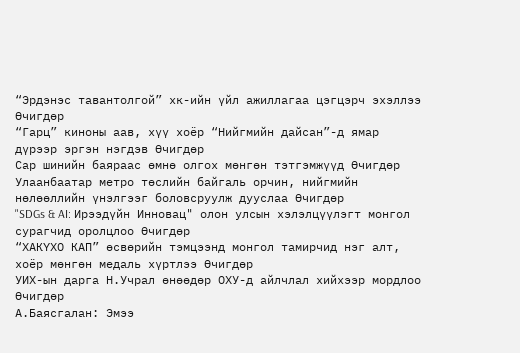“Эрдэнэс тавантолгой” хк-ийн үйл ажиллагаа цэгцэрч эхэллээ Өчигдөр
“Гарц” киноны аав, хүү хоёр “Нийгмийн дайсан”-д ямар дүрээр эргэн нэгдэв Өчигдөр
Сар шинийн баяраас өмнө олгох мөнгөн тэтгэмжүүд Өчигдөр
Улаанбаатар метро төслийн байгаль орчин, нийгмийн нөлөөллийн үнэлгээг боловсруулж дууслаа Өчигдөр
"SDGs & AI: Ирээдүйн Инновац" олон улсын хэлэлцүүлэгт монгол сурагчид оролцлоо Өчигдөр
“ХАКҮХО КАП” өсвөрийн тэмцээнд монгол тамирчид нэг алт, хоёр мөнгөн медаль хүртлээ Өчигдөр
УИХ-ын дарга Н.Учрал өнөөдөр ОХУ-д айлчлал хийхээр мордлоо Өчигдөр
А.Баясгалан: Эмээ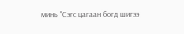минь "Сэгс цагаан богд шигээ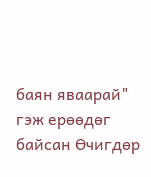баян яваарай" гэж ерөөдөг байсан Өчигдөр